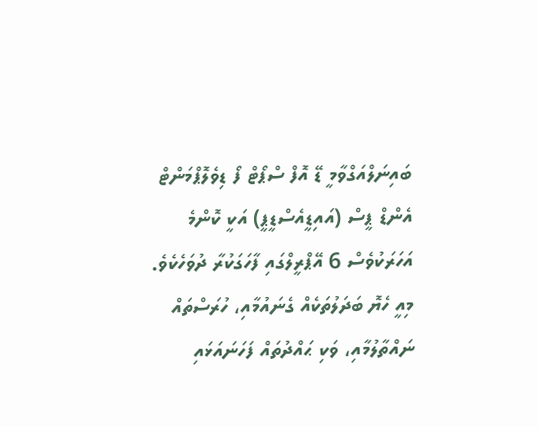ބައިނަލްއަގްވާމީ ޑޭ އޮފް ސްޕޯޓް ފޯ ޑިވެލޮޕްމަންޓް އެންޑް ޕީސް (އައިޑީއެސްޑީޕީ) އަކީ ކޮންމެ އަހަރަކުވެސް 6 އޭޕްރީލްގައި ފާހަގަކުރާ ދުވަހެކެވެ. މިއީ ހެޔޮ ބަދަލުތަކެއް ގެނައުމާއި، ހުރަސްތައް ނައްތާލުމާއި، ވަކި ޙައްދުތައް ފަހަނައަޅައި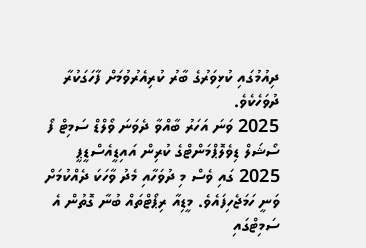ދިއުމުގައި ކުޅިވަރުގެ ބާރު ކުރިއެރުވުމަށް ފާހަގަކުރާ ދުވަހެކެވެ.
2025 ވަނަ އަހަރު ބާއްވާ ދެވަނަ ވޯލްޑް ސަމިޓް ފޯ ސޯޝަލް ޑިވެލޮޕްމަންޓްގެ ކުރިން އައިޑީއެސްޑީޕީ 2025 ގައި ވެސް މި ދުވަހާއި މެދު ވާހަކަ ދެއްކުމަށް ވަނީ ހަމަޖެހިފައެވެ. މީޑިއާ ރިޕޯޓްތައް ބުނާ ގޮތުން އެ ސަމިޓްގައި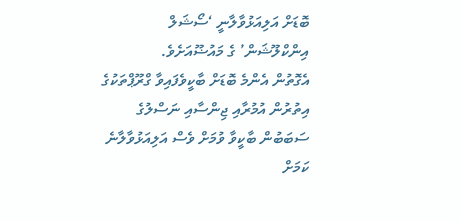ބޮޑަށް އަލިއަޅުވާލާނީ ‘ސޯޝަލް އިންކްލޫޝަން’ ގެ މައުޟޫއަށެވެ.
އެގޮތުން އެންމެ ބޮޑަށް ބާކީވެފައިވާ ގްރޫޕްތަކުގެ އިތުރުން އުމުރާއި ޖިންސާއި ނަސްލުގެ ސަބަބުން ބާކީވާ ވުމަށް ވެސް އަލިއަޅުވާލާނެ ކަމަށް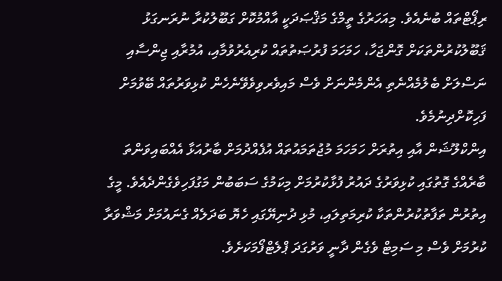ރިޕޯޓްތައް ބުނެއެވެ. މިއަހަރުގެ ތީމްގެ މަޤްޞަދަކީ އާއްމުކޮށް ގަބޫލުކުރާ ނުރަނގަޅު ޤަބޫލުކުރުންތަކަށް ގޮންޖަހާ، ހަމަހަމަ ފުރުޞަތުތައް ކުރިއެރުވުމާއި، އުމުރާއި ޖިންސާއި ނަސްލަށް ބެލުމެއްނެތި އެންމެންނަށް ވެސް މައިވެރވިވެވޭނެހެން ކުޅިވަރުތައް ބޭވުމަށް ފަހިކޮށްދިނުމެވެ.
އިންކްލޫޝަން އާއި އިތުރަށް ހަމަހަމަ މުޖުތަމައުތައް އުފެއްދުމަށް ބާރުއަޅާ އެއްބައިވަންތަ ބާރެއްގެ ގޮތުގައި ކުޅިވަރުގެ ދައުރު ފުޅާކުރުމަށް މިކަމުގެ ސަބަބުން މަގުފަހިވެގެންދެއެވެ. މީގެ އިތުރުން ތަފާތުކުރުންތަކާ ކުރިމަތިލައި، މުޅި ދުނިޔޭގައި ހެޔޮ ބަދަލެއް ގެނައުމަށް މަޝްވަރާ ކުރުމަށް ވެސް މި ސަމިޓް ވެގެން ދާނީ ވަރުގަދަ ޕްލެޓްފޯމަކަށެވެ.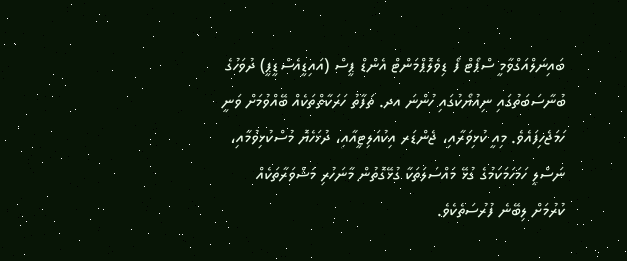ބައިނަލްއަގްވާމީ ސްޕޯޓް ފޯ ޑިވެލޮޕްމަންޓް އެންޑް ޕީސް (އައިޑީއެސްޑީޕީ) ދުވަހުގެ ބުނާސަބަތުގައި ނިއުޔޯކުގައި ހުންނަ އދ. ތަފާތު ހަރަކާތްތަކެއް ބޭއްވުމަށް ވަނީ ހަމަޖެހިފައެވެ. މިއީ ކުޅިވަރާއި، ޖެންޑަރ އިކުއަލިޓީއާއި، ދުޅަހެޔޮ މުސްކުޅިވުމާއި، ނަސްލީ ހަމަހަމަކަމުގެ ގުޅޭ މައްސަލަތަކާ ގުޅޭގޮތުން މާނަހުރި މަޝްވަރާތަކެއް ކުރުމަށް ލިބޭނެ ފުރުސަތެކެވެ.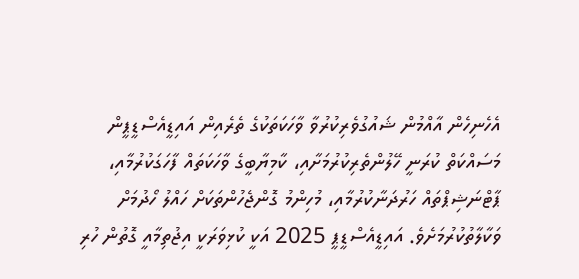އެހެނިހެން އާއްމުން ޝައުގުވެރިކުރުވާ ވާހަކަތަކުގެ ތެރެއިން އައިޑީއެސްޑީޕީން މަސައްކަތް ކުރަނީ ހޭލުންތެރިކުރުމަށާއި، ކާމިޔާބީގެ ވާހަކަތައް ފާހަގަކުރުމާއި، ޕާޓްނަޝިޕްތައް ހަރުދަނާކުރުމާއި، މުހިންމު ގޮންޖެހުންތަކަށް ހައްލު ހޯދުމަށް ވަކާލާތުކުރުމަށެވެ. އައިޑީއެސްޑީޕީ 2025 އަކީ ކުޅިވަރަކީ އިޖުތިމާއީ ގޮތުން ހުރި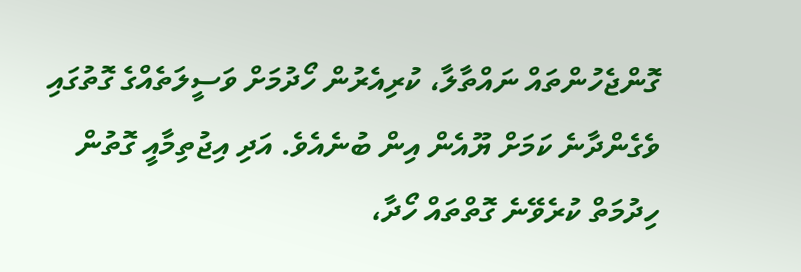ގޮންޖެހުންތައް ނައްތާލާ، ކުރިއެރުން ހޯދުމަށް ވަސީލަތެއްގެ ގޮތުގައި ވެގެންދާނެ ކަމަށް ޔޫއެން އިން ބުނެއެވެ. އަދި އިޖުތިމާއީ ގޮތުން ހިދުމަތް ކުރެވޭނެ ގޮތްތައް ހޯދާ،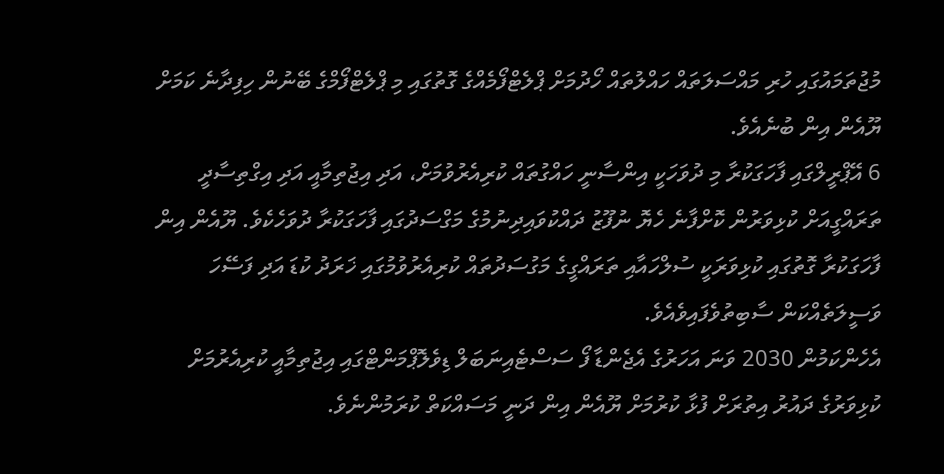މުޖުތަމައުގައި ހުރި މައްސަލަތައް ހައްލުތައް ހޯދުމަށް ޕްލެޓްފޯމެއްގެ ގޮތުގައި މި ޕްލެޓްފޯމްގެ ބޭނުން ހިފިދާނެ ކަމަށް ޔޫއެން އިން ބުނެއެވެ.
6 އޭޕްރީލްގައި ފާހަގަކުރާ މި ދުވަހަކީ އިންސާނީ ހައްގުތައް ކުރިއެރުވުމަށް، އަދި އިޖުތިމާއީ އަދި އިގްތިސާދީ ތަރައްގީއަށް ކުޅިވަރުން ކޮށްފާނެ ހެޔޮ ނުފޫޒު ދައްކުވައިދިނުމުގެ މަގްސަދުގައި ފާހަގަކުރާ ދުވަހެކެވެ. ޔޫއެން އިން ފާހަގަކުރާ ގޮތުގައި ކުޅިވަރަކީ ސުލްހައާއި ތަރައްގީގެ މަގުސަދުތައް ކުރިއެރުވުމުގައި ޚަރަދު ކުޑަ އަދި ފަސޭހަ ވަސީލަތެއްކަން ސާބިތުވެފައިވެއެވެ.
އެހެންކަމުން 2030 ވަނަ އަހަރުގެ އެޖެންޑާ ފޯ ސަސްޓެއިނަބަލް ޑިވެލޮޕްމަންޓްގައި އިޖުތިމާއީ ކުރިއެރުމަށް ކުޅިވަރުގެ ދައުރު އިތުރަށް ފުޅާ ކުރުމަށް ޔޫއެން އިން ދަނީ މަސައްކަތް ކުރަމުންނެވެ.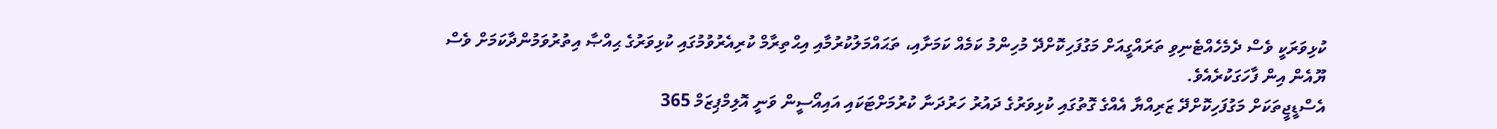ކުޅިވަރަކީ ވެސް ދެމެހެއްޓެނިވި ތަރައްގީއަށް މަގުފަހިކޮށްދޭ މުހިންމު ކަމެއް ކަމަށާއި، ތަޙައްމަލުކުރުމާއި އިޙްތިރާމް ކުރިއެރުވުމުގައި ކުޅިވަރުގެ ޙިއްޞާ އިތުރުވަމުންދާކަމަށް ވެސް ޔޫއެން އިން ފާހަގަކުރެއެވެ.
އެސްޑީޖީތަކަށް މަގުފަހިކޮށްދޭ ޒަރިއްޔާ އެއްގެ ގޮތުގައި ކުޅިވަރުގެ ދައުރު ހަރުދަނާ ކުރުމަށްޓަކައި އައިއޯސީން ވަނީ އޮލިމްޕިޒަމް 365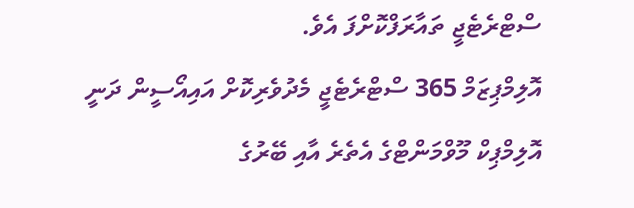ސްޓްރެޓެޖީ ތައާރަފްކޮށްފަ އެވެ.
އޮލިމްޕިޒަމް 365 ސްޓްރެޓެޖީ މެދުވެރިކޮށް އައިއޯސީން ދަނީ އޮލިމްޕިކް މޫވްމަންޓްގެ އެތެރެ އާއި ބޭރުގެ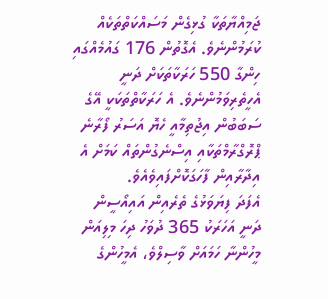ޖަމިއްޔާތަކާ ގުޅިގެން މަސައްކަތްތަކެއް ކުރަމުންނެވެ. އެގޮތުން 176 ގައުމެއްގައި ހިންގާ 550 ހަރަކާތަކަށް ދަނީ އެހީތެރިވަމުންނެވެ. އެ ހަރަކާތްތަކަކީ އޭގެ ސަބަބުން އިޖުތިމާއީ ހެޔޮ އަސަރު ފޯރާނެ ޕްރޮގްރާމްތަކާއި އިސްނެގުންތައް ކަމަށް އެ އިދާރާއިން ފާހަގަކޮށްފައިވެއެވެ.
އެފަދަ ފިޔަވަޅުގެ ތެރެއިން އައިއޯސީން ދަނީ އަހަރަކު 365 ދުވަހު ދިހަ މިލިއަން މީހުންނާ ހަމައަށް ވާސިލްވެ، އެމީހުންގެ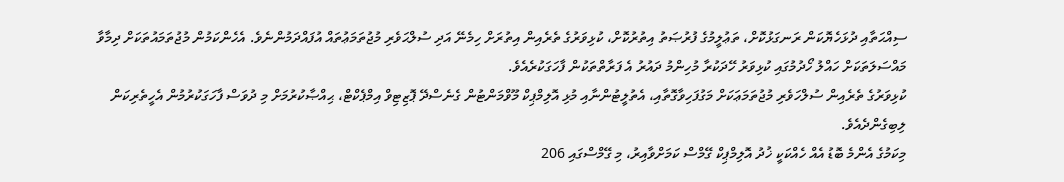ސިއްޙަތާއި ދުޅަހެޔޮކަން ރަނގަޅުކޮށް، ތަޢުލީމުގެ ފުރުޞަތު އިތުރުކޮށް، ކުޅިވަރުގެ ތެރެއިން އިތުރަށް ހިމެނޭ އަދި ސުލްޙަވެރި މުޖުތަމަޢުތައް އުފައްދަމުންނެވެ. އެހެންކަމުން މުޖުތަމައުތަކަށް ދިމާވާ މައްސަލަތަކަށް ހައްލު ހޯދުމުގައި ކުޅިވަރު ހޭދަކުރާ މުހިންމު ދައުރު އެ ފަރާތްތަކުން ފާހަގަކުރެއެވެ.
ކުޅިވަރުގެ ތެރެއިން ސުލްހަވެރި މުޖުތަމަޢަކަށް މަގުފަހިވާގޮތާއި، އެތުލީޓުންނާއި މުޅި އޮލިމްޕިކް މޫވްމަންޓުން ގެނެސްދޭ ޕޮޒިޓިވް އިމްޕެކްޓް، ޙިއްޞާކުރުމަށް މި ދުވަސް ފާހަގަކުރުމުން އެހީތެރިކަން ލިބިގެންދެއެވެ.
މިކަމުގެ އެންމެ ބޮޑު އެއް ހެއްކަކީ ޚުދު އޮލިމްޕިކް ގޭމްސް ކަމަށްވާއިރު، މި ގޭމްސްގައި 206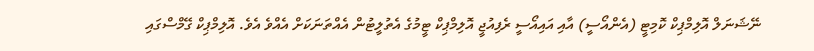ނޭޝަނަލް އޮލިމްޕިކް ކޮމިޓީ (އެންއޯސީ) އާއި އައިއޯސީ ރެފިއުޖީ އޮލިމްޕިކް ޓީމުގެ އެތުލީޓުން އެއްތަނަކަށް އެއްވެ އެވެ. އޮލިމްޕިކް ގޭމްސްގައި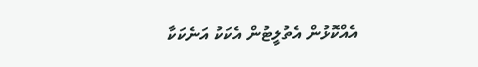އެއްކޮޅުން އެތުލީޓުން އެކަކު އަނެކަކާ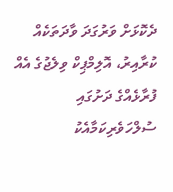ދެކޮޅަށް ވަރުގަދަ ވާދަތަކެއް ކުރާއިރު، އޮލިމްޕިކް ވިލެޖުގެ އެއް ފުރާޅެއްގެ ދަށުގައި ސުލްހަވެރިކަމާއެކު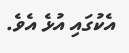އެކުގައި އުޅެ އެވެ.